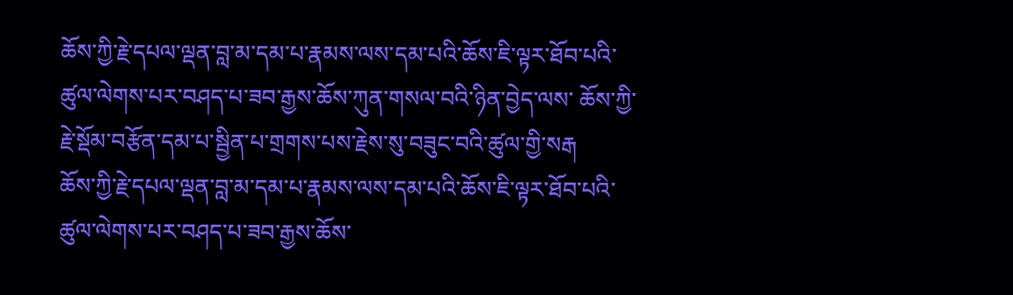ཆོས་ཀྱི་རྗེ་དཔལ་ལྡན་བླ་མ་དམ་པ་རྣམས་ལས་དམ་པའི་ཆོས་ཇི་ལྟར་ཐོབ་པའི་ཚུལ་ལེགས་པར་བཤད་པ་ཟབ་རྒྱས་ཆོས་ཀུན་གསལ་བའི་ཉིན་བྱེད་ལས་ ཆོས་ཀྱི་རྗེ་སྡོམ་བརྩོན་དམ་པ་སྦྱིན་པ་གྲགས་པས་རྗེས་སུ་བཟུང་བའི་ཚུལ་གྱི་སརྒ
ཆོས་ཀྱི་རྗེ་དཔལ་ལྡན་བླ་མ་དམ་པ་རྣམས་ལས་དམ་པའི་ཆོས་ཇི་ལྟར་ཐོབ་པའི་ཚུལ་ལེགས་པར་བཤད་པ་ཟབ་རྒྱས་ཆོས་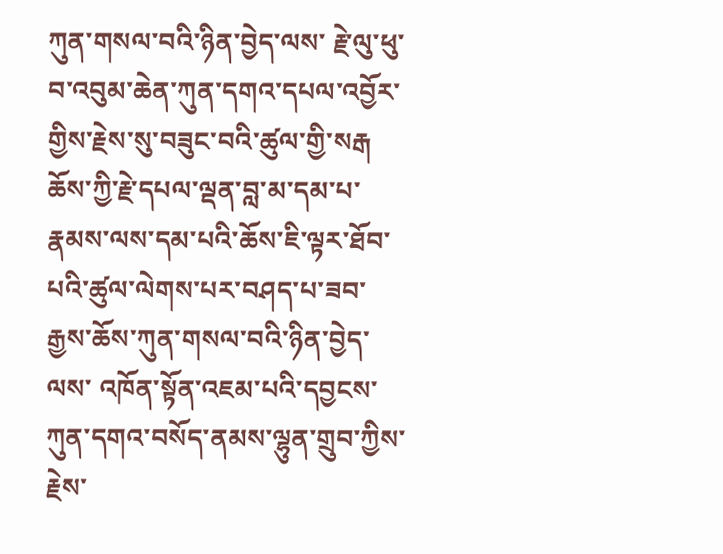ཀུན་གསལ་བའི་ཉིན་བྱེད་ལས་ རྗེ་ལུ་ཕུ་བ་འབུམ་ཆེན་ཀུན་དགའ་དཔལ་འབྱོར་གྱིས་རྗེས་སུ་བཟུང་བའི་ཚུལ་གྱི་སརྒ
ཆོས་ཀྱི་རྗེ་དཔལ་ལྡན་བླ་མ་དམ་པ་རྣམས་ལས་དམ་པའི་ཆོས་ཇི་ལྟར་ཐོབ་པའི་ཚུལ་ལེགས་པར་བཤད་པ་ཟབ་རྒྱས་ཆོས་ཀུན་གསལ་བའི་ཉིན་བྱེད་ལས་ འཁོན་སྟོན་འཇམ་པའི་དབྱངས་ཀུན་དགའ་བསོད་ནམས་ལྷུན་གྲུབ་ཀྱིས་རྗེས་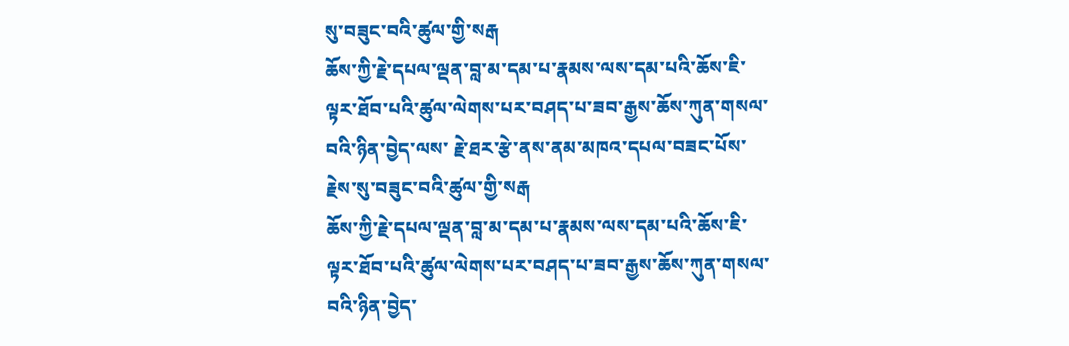སུ་བཟུང་བའི་ཚུལ་གྱི་སརྒ
ཆོས་ཀྱི་རྗེ་དཔལ་ལྡན་བླ་མ་དམ་པ་རྣམས་ལས་དམ་པའི་ཆོས་ཇི་ལྟར་ཐོབ་པའི་ཚུལ་ལེགས་པར་བཤད་པ་ཟབ་རྒྱས་ཆོས་ཀུན་གསལ་བའི་ཉིན་བྱེད་ལས་ རྗེ་ཐར་རྩེ་ནས་ནམ་མཁའ་དཔལ་བཟང་པོས་རྗེས་སུ་བཟུང་བའི་ཚུལ་གྱི་སརྒ
ཆོས་ཀྱི་རྗེ་དཔལ་ལྡན་བླ་མ་དམ་པ་རྣམས་ལས་དམ་པའི་ཆོས་ཇི་ལྟར་ཐོབ་པའི་ཚུལ་ལེགས་པར་བཤད་པ་ཟབ་རྒྱས་ཆོས་ཀུན་གསལ་བའི་ཉིན་བྱེད་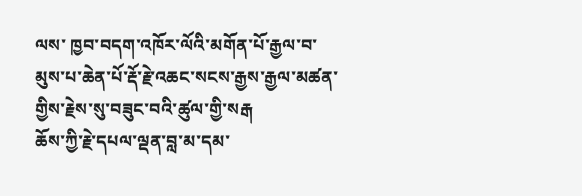ལས་ ཁྱབ་བདག་འཁོར་ལོའི་མགོན་པོ་རྒྱལ་བ་མུས་པ་ཆེན་པོ་རྡོ་རྗེ་འཆང་སངས་རྒྱས་རྒྱལ་མཚན་གྱིས་རྗེས་སུ་བཟུང་བའི་ཚུལ་གྱི་སརྒ
ཆོས་ཀྱི་རྗེ་དཔལ་ལྡན་བླ་མ་དམ་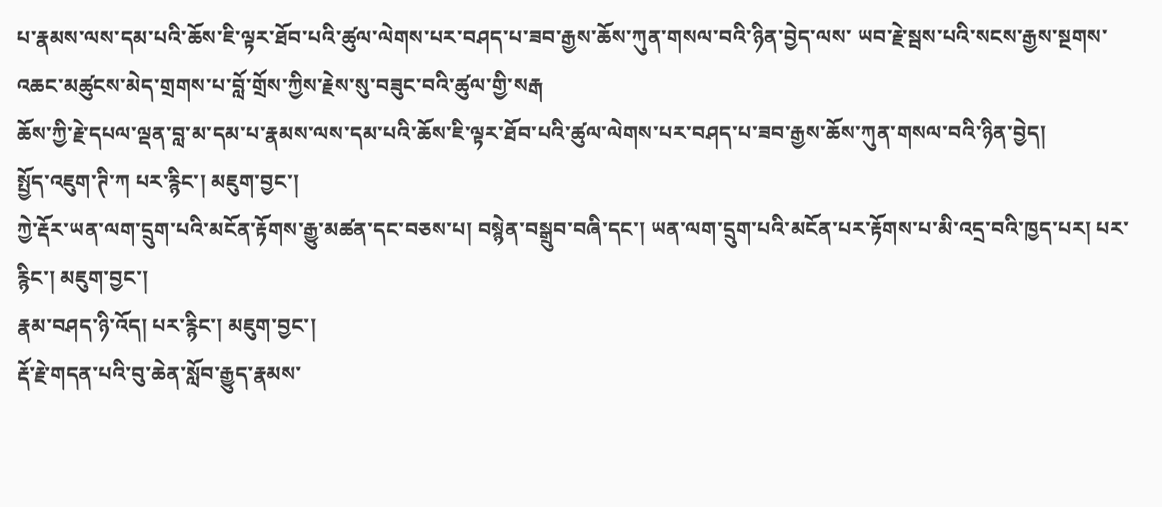པ་རྣམས་ལས་དམ་པའི་ཆོས་ཇི་ལྟར་ཐོབ་པའི་ཚུལ་ལེགས་པར་བཤད་པ་ཟབ་རྒྱས་ཆོས་ཀུན་གསལ་བའི་ཉིན་བྱེད་ལས་ ཡབ་རྗེ་སྦས་པའི་སངས་རྒྱས་སྔགས་འཆང་མཚུངས་མེད་གྲགས་པ་བློ་གྲོས་ཀྱིས་རྗེས་སུ་བཟུང་བའི་ཚུལ་གྱི་སརྒ
ཆོས་ཀྱི་རྗེ་དཔལ་ལྡན་བླ་མ་དམ་པ་རྣམས་ལས་དམ་པའི་ཆོས་ཇི་ལྟར་ཐོབ་པའི་ཚུལ་ལེགས་པར་བཤད་པ་ཟབ་རྒྱས་ཆོས་ཀུན་གསལ་བའི་ཉིན་བྱེད།
སྤྱོད་འཇུག་ཊི་ཀ པར་རྙིང་། མཇུག་བྱང་།
ཀྱེ་རྡོར་ཡན་ལག་དྲུག་པའི་མངོན་རྟོགས་རྒྱུ་མཚན་དང་བཅས་པ། བསྙེན་བསྒྲུབ་བཞི་དང་། ཡན་ལག་དྲུག་པའི་མངོན་པར་རྟོགས་པ་མི་འདྲ་བའི་ཁྱད་པར། པར་རྙིང་། མཇུག་བྱང་།
རྣམ་བཤད་ཉི་འོད། པར་རྙིང་། མཇུག་བྱང་།
རྡོ་རྗེ་གདན་པའི་བུ་ཆེན་སློབ་རྒྱུད་རྣམས་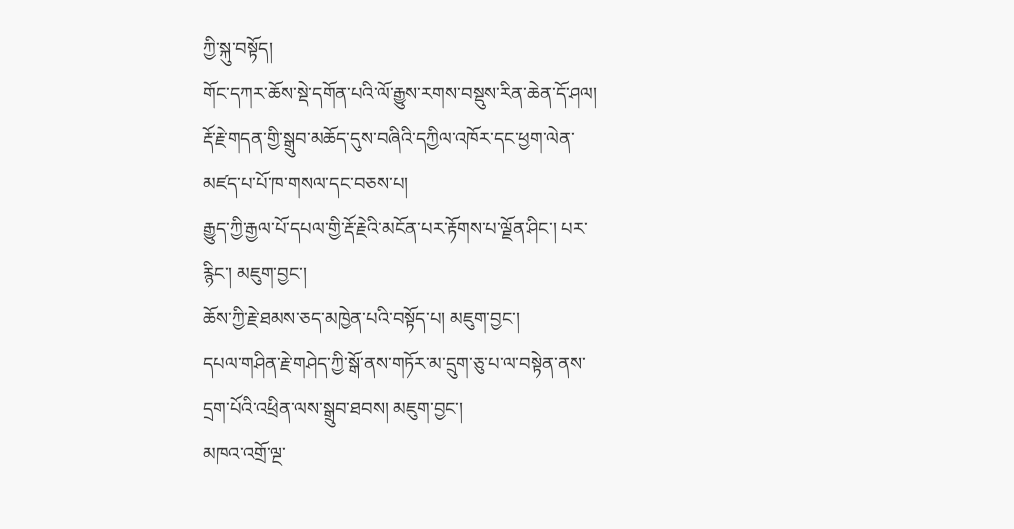ཀྱི་སྐུ་བསྟོད།
གོང་དཀར་ཆོས་སྡེ་དགོན་པའི་ལོ་རྒྱུས་རགས་བསྡུས་རིན་ཆེན་དོ་ཤལ།
རྡོ་རྗེ་གདན་གྱི་སྒྲུབ་མཆོད་དུས་བཞིའི་དཀྱིལ་འཁོར་དང་ཕྱག་ལེན་མཛད་པ་པོ་ཁ་གསལ་དང་བཅས་པ།
རྒྱུད་ཀྱི་རྒྱལ་པོ་དཔལ་གྱི་རྡོ་རྗེའི་མངོན་པར་རྟོགས་པ་ལྗོན་ཤིང་། པར་རྙིང་། མཇུག་བྱང་།
ཆོས་ཀྱི་རྗེ་ཐམས་ཅད་མཁྱེན་པའི་བསྟོད་པ། མཇུག་བྱང་།
དཔལ་གཤིན་རྗེ་གཤེད་ཀྱི་སྒོ་ནས་གཏོར་མ་དྲུག་ཅུ་པ་ལ་བསྟེན་ནས་དྲག་པོའི་འཕྲིན་ལས་སྒྲུབ་ཐབས། མཇུག་བྱང་།
མཁའ་འགྲོ་ལྔ་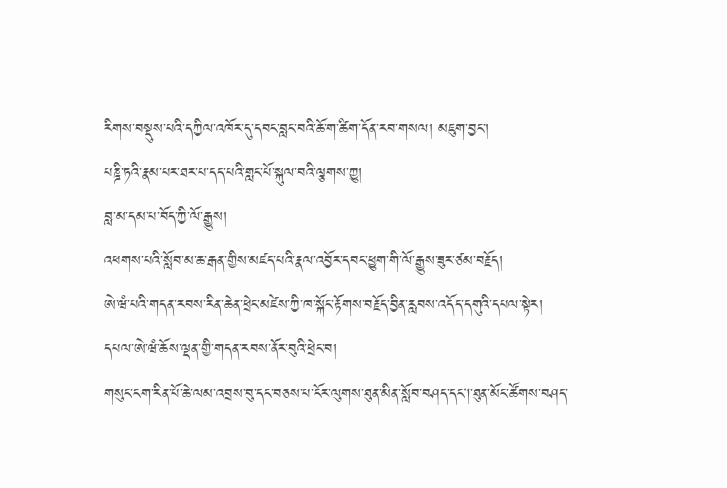རིགས་བསྡུས་པའི་དཀྱིལ་འཁོར་དུ་དབང་བླང་བའི་ཆོ་ག་ཚིག་དོན་རབ་གསལ། མཇུག་བྱང་།
པཎྜི་ཏའི་རྣམ་པར་ཐར་པ་དད་པའི་གླང་པོ་སྐུལ་བའི་ལྕགས་ཀྱུ།
བླ་མ་དམ་པ་བོད་ཀྱི་ལོ་རྒྱུས།
འཕགས་པའི་སློབ་མ་ཆ་རྒན་གྱིས་མཛད་པའི་རྣལ་འབྱོར་དབང་ཕྱུག་གི་ལོ་རྒྱུས་ཟུར་ཙམ་བརྗོད།
ཨེ་ཝཾ་པའི་གདན་རབས་རིན་ཆེན་ཕྲེང་མཛེས་ཀྱི་ཁ་སྐོང་རྟོགས་བརྗོད་བྱིན་རླབས་འདོད་དགུའི་དཔལ་སྟེར།
དཔལ་ཨེ་ཝཾ་ཆོས་ལྡན་གྱི་གདན་རབས་ནོར་བུའི་ཕྲེང་བ།
གསུང་ངག་རིན་པོ་ཆེ་ལམ་འབྲས་བུ་དང་བཅས་པ་ངོར་ལུགས་ཐུན་མིན་སློབ་བཤད་དང།་ཐུན་མོང་ཚོགས་བཤད་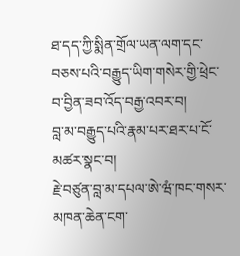ཐ་དད་ཀྱི་སྨིན་གྲོལ་ཡན་ལག་དང་བཅས་པའི་བརྒྱུད་ཡིག་གསེར་གྱི་ཕྲེང་བ་བྱིན་ཟབ་འོད་བརྒྱ་འབར་བ།
བླ་མ་བརྒྱུད་པའི་རྣམ་པར་ཐར་པ་ངོ་མཚར་སྣང་བ།
རྗེ་བཙུན་བླ་མ་དཔལ་ཨེ་ཝཾ་ཁང་གསར་མཁན་ཆེན་ངག་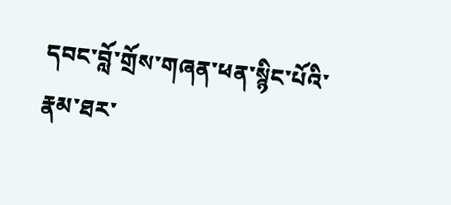དབང་བློ་གྲོས་གཞན་ཕན་སྙིང་པོའི་རྣམ་ཐར་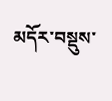མདོར་བསྡུས་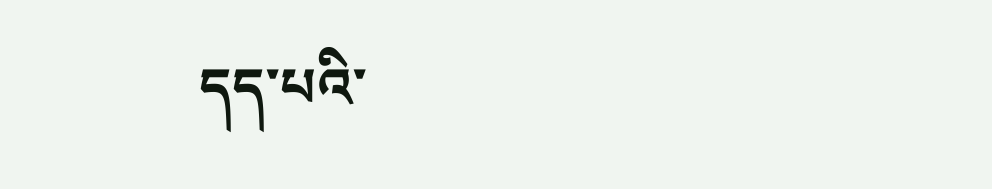དད་པའི་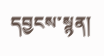དབྱངས་སྙན།